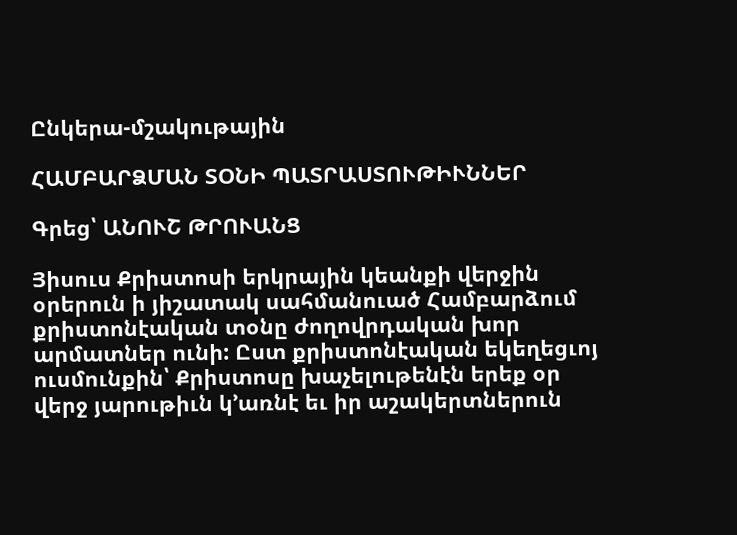Ընկերա-մշակութային

ՀԱՄԲԱՐՁՄԱՆ ՏՕՆԻ ՊԱՏՐԱՍՏՈՒԹԻՒՆՆԵՐ

Գրեց՝ ԱՆՈՒՇ ԹՐՈՒԱՆՑ

Յիսուս Քրիստոսի երկրային կեանքի վերջին օրերուն ի յիշատակ սահմանուած Համբարձում քրիստոնէական տօնը ժողովրդական խոր արմատներ ունի: Ըստ քրիստոնէական եկեղեցւոյ ուսմունքին՝ Քրիստոսը խաչելութենէն երեք օր վերջ յարութիւն կ՚առնէ եւ իր աշակերտներուն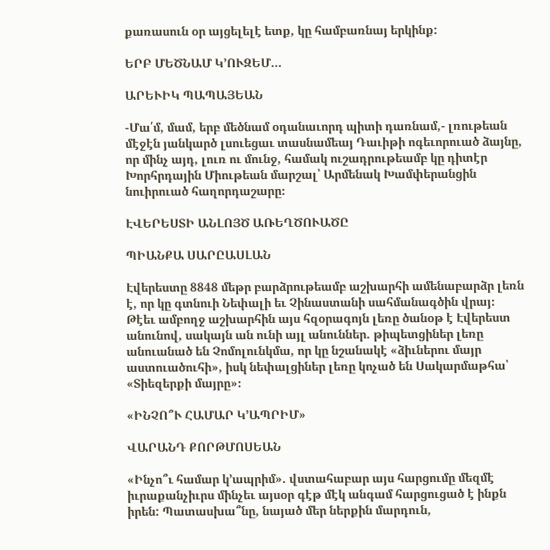քառասուն օր այցելելէ ետք, կը համբառնայ երկինք:

ԵՐԲ ՄԵԾՆԱՄ Կ՚ՈՒԶԵՄ…

ԱՐԵՒԻԿ ՊԱՊԱՅԵԱՆ

-Մա՛մ, մամ, երբ մեծնամ օդանաւորդ պիտի դառնամ,- լռութեան մէջէն յանկարծ լսուեցաւ տասնամեայ Դաւիթի ոգեւորուած ձայնը, որ մինչ այդ, լուռ ու մունջ, համակ ուշադրութեամբ կը դիտէր Խորհրդային Միութեան մարշալ՝ Արմենակ Խամփերանցին նուիրուած հաղորդաշարը։

ԷՎԵՐԵՍՏԻ ԱՆԼՈՅԾ ԱՌԵՂԾՈՒԱԾԸ

ՊԻԱՆՔԱ ՍԱՐԸԱՍԼԱՆ

Էվերեստը 8848 մեթր բարձրութեամբ աշխարհի ամենաբարձր լեռն է, որ կը գտնուի Նեփալի եւ Չինաստանի սահմանագծին վրայ։ Թէեւ ամբողջ աշխարհին այս հզօրագոյն լեռը ծանօթ է Էվերեստ անունով, սակայն ան ունի այլ անուններ. թիպետցիներ լեռը անուանած են Չոմոլունկմա, որ կը նշանակէ «ձիւներու մայր աստուածուհի», իսկ նեփալցիներ լեռը կոչած են Սակարմաթհա՝ «Տիեզերքի մայրը»։

«ԻՆՉՈ՞Ւ ՀԱՄԱՐ Կ՚ԱՊՐԻՄ»

ՎԱՐԱՆԴ ՔՈՐԹՄՈՍԵԱՆ

«Ինչո՞ւ համար կ՚ապրիմ». վստահաբար այս հարցումը մեզմէ իւրաքանչիւրս մինչեւ այսօր գէթ մէկ անգամ հարցուցած է ինքն իրեն: Պատասխա՞նը, նայած մեր ներքին մարդուն,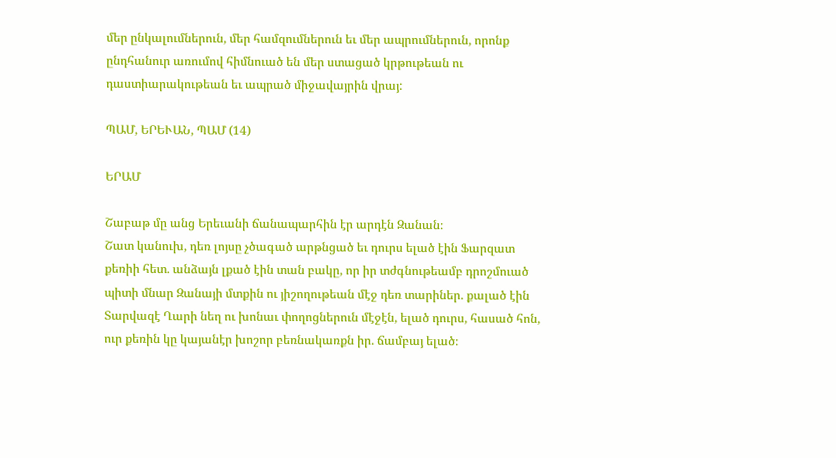մեր ընկալումներուն, մեր համզումներուն եւ մեր ապրումներուն, որոնք ընդհանուր առումով հիմնուած են մեր ստացած կրթութեան ու դաստիարակութեան եւ ապրած միջավայրին վրայ:

ՊԱՄ, ԵՐԵՒԱՆ, ՊԱՄ (14)

ԵՐԱՄ

Շաբաթ մը անց Երեւանի ճանապարհին էր արդէն Զանան։
Շատ կանուխ, դեռ լոյսը չծագած արթնցած եւ դուրս ելած էին Ֆարզատ քեռիի հետ. անձայն լքած էին տան բակը, որ իր տժգնութեամբ դրոշմուած պիտի մնար Զանայի մտքին ու յիշողութեան մէջ դեռ տարիներ. քալած էին Տարվազէ Ղարի նեղ ու խոնաւ փողոցներուն մէջէն, ելած դուրս, հասած հոն, ուր քեռին կը կայանէր խոշոր բեռնակառքն իր. ճամբայ ելած։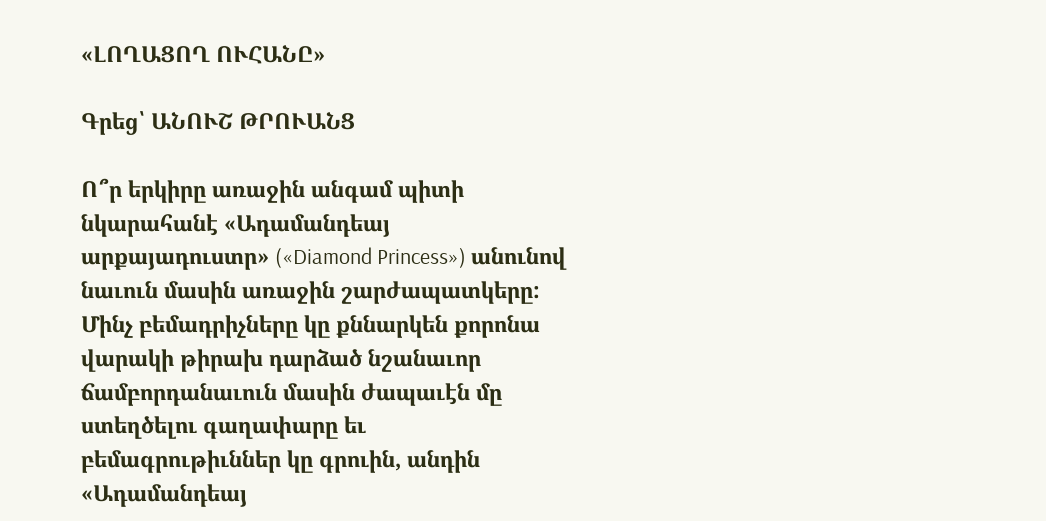«ԼՈՂԱՑՈՂ ՈՒՀԱՆԸ»

Գրեց՝ ԱՆՈՒՇ ԹՐՈՒԱՆՑ

Ո՞ր երկիրը առաջին անգամ պիտի նկարահանէ «Ադամանդեայ արքայադուստր» («Diamond Princess») անունով նաւուն մասին առաջին շարժապատկերը: Մինչ բեմադրիչները կը քննարկեն քորոնա վարակի թիրախ դարձած նշանաւոր ճամբորդանաւուն մասին ժապաւէն մը ստեղծելու գաղափարը եւ բեմագրութիւններ կը գրուին, անդին «Ադամանդեայ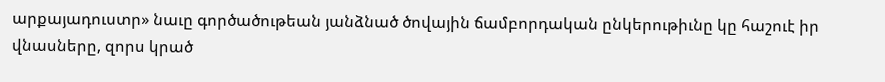արքայադուստր» նաւը գործածութեան յանձնած ծովային ճամբորդական ընկերութիւնը կը հաշուէ իր վնասները, զորս կրած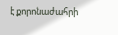է քորոնաժահրի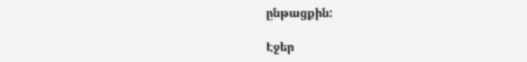ընթացքին:

Էջեր